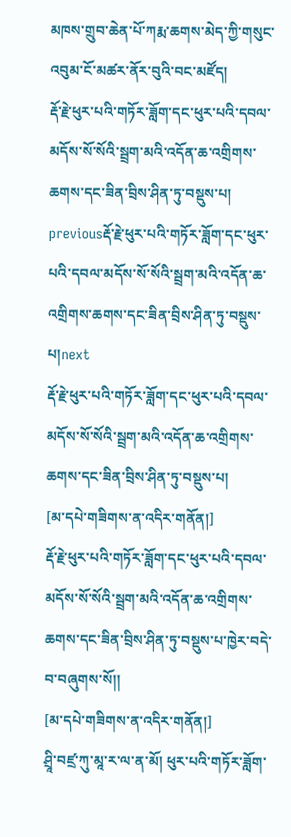མཁས་གྲུབ་ཆེན་པོ་ཀརྨ་ཆགས་མེད་ཀྱི་གསུང་འབུམ་ངོ་མཚར་ནོར་བུའི་བང་མཛོད།
རྡོ་རྗེ་ཕུར་པའི་གཏོར་ཟློག་དང་ཕུར་པའི་དབལ་མདོས་སོ་སོའི་སྦྲག་མའི་འདོན་ཆ་འགྲིགས་ཆགས་དང་ཟིན་བྲིས་ཤིན་ཏུ་བསྡུས་པ།
previousརྡོ་རྗེ་ཕུར་པའི་གཏོར་ཟློག་དང་ཕུར་པའི་དབལ་མདོས་སོ་སོའི་སྦྲག་མའི་འདོན་ཆ་འགྲིགས་ཆགས་དང་ཟིན་བྲིས་ཤིན་ཏུ་བསྡུས་པ།next
རྡོ་རྗེ་ཕུར་པའི་གཏོར་ཟློག་དང་ཕུར་པའི་དབལ་མདོས་སོ་སོའི་སྦྲག་མའི་འདོན་ཆ་འགྲིགས་ཆགས་དང་ཟིན་བྲིས་ཤིན་ཏུ་བསྡུས་པ།
[མ་དཔེ་གཟིགས་ན་འདིར་གནོན།]
རྡོ་རྗེ་ཕུར་པའི་གཏོར་ཟློག་དང་ཕུར་པའི་དབལ་མདོས་སོ་སོའི་སྦྲག་མའི་འདོན་ཆ་འགྲིགས་ཆགས་དང་ཟིན་བྲིས་ཤིན་ཏུ་བསྡུས་པ་ཁྱེར་བདེ་བ་བཞུགས་སོ།།
[མ་དཔེ་གཟིགས་ན་འདིར་གནོན།]
ཤྲཱི་བཛྲ་ཀུ་མཱ་ར་ལ་ན་མོ། ཕུར་པའི་གཏོར་ཟློག་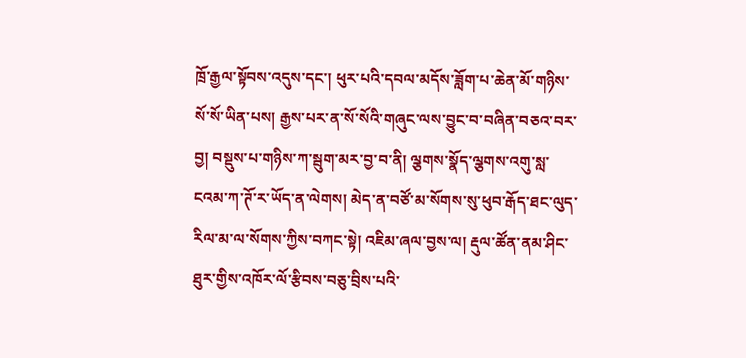ཁྲོ་རྒྱལ་སྟོབས་འདུས་དང་། ཕུར་པའི་དབལ་མདོས་ཟློག་པ་ཆེན་མོ་གཉིས་སོ་སོ་ཡིན་པས། རྒྱས་པར་ན་སོ་སོའི་གཞུང་ལས་བྱུང་བ་བཞིན་བཅའ་བར་བྱ། བསྡུས་པ་གཉིས་ཀ་སྦུག་མར་བྱ་བ་ནི། ལྕགས་སྣོད་ལྕགས་འགུ་སླ་ངའམ་ཀ་ཊོ་ར་ཡོད་ན་ལེགས། མེད་ན་བཙོ་མ་སོགས་སུ་ཕུབ་རྒོད་ཐང་ལུད་རིལ་མ་ལ་སོགས་ཀྱིས་བཀང་སྟེ། འཇིམ་ཞལ་བྱས་ལ། རྡུལ་ཚོན་ནམ་ཤིང་ཐུར་གྱིས་འཁོར་ལོ་རྩིབས་བཅུ་བྲིས་པའི་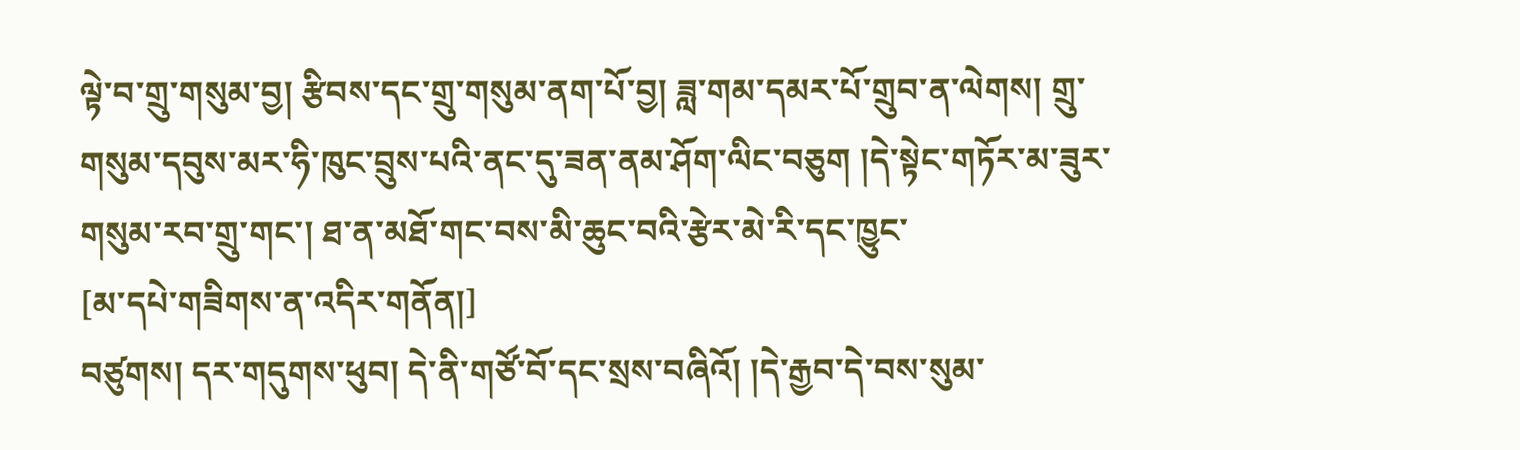ལྟེ་བ་གྲུ་གསུམ་བྱ། རྩིབས་དང་གྲུ་གསུམ་ནག་པོ་བྱ། ཟླ་གམ་དམར་པོ་གྲུབ་ན་ལེགས། གྲུ་གསུམ་དབུས་མར་ཧི་ཁུང་བྲུས་པའི་ནང་དུ་ཟན་ནམ་ཤོག་ལིང་བཅུག །དེ་སྟེང་གཏོར་མ་ཟུར་གསུམ་རབ་གྲུ་གང་། ཐ་ན་མཐོ་གང་བས་མི་ཆུང་བའི་རྩེར་མེ་རི་དང་ཁྱུང་
[མ་དཔེ་གཟིགས་ན་འདིར་གནོན།]
བཙུགས། དར་གདུགས་ཕུབ། དེ་ནི་གཙོ་བོ་དང་སྲས་བཞིའོ། །དེ་རྒྱབ་དེ་བས་སུམ་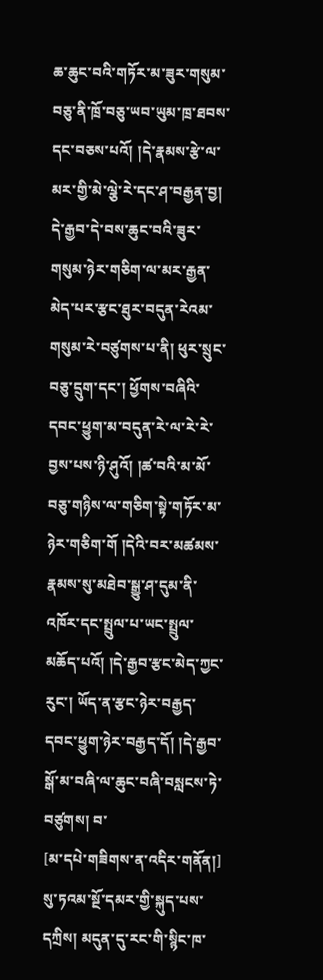ཆ་ཆུང་བའི་གཏོར་མ་ཟུར་གསུམ་བཅུ་ནི་ཁྲོ་བཅུ་ཡབ་ཡུམ་ཁྲ་ཐབས་དང་བཅས་པའོ། །དེ་རྣམས་རྩེ་ལ་མར་གྱི་མེ་ལྕེ་རེ་དང་ཤ་བརྒྱན་བྱ། དེ་རྒྱབ་དེ་བས་ཆུང་བའི་ཟུར་གསུམ་ཉེར་གཅིག་ལ་མར་རྒྱན་མེད་པར་རྩང་ཐུར་བདུན་རེའམ་གསུམ་རེ་བཙུགས་པ་ནི། ཕུར་སྲུང་བཅུ་དྲུག་དང་། ཕྱོགས་བཞིའི་དབང་ཕྱུག་མ་བདུན་རེ་ལ་རེ་རེ་བྱས་པས་ཉི་ཤུའོ། །ཚ་བའི་མ་མོ་བཅུ་གཉིས་ལ་གཅིག་སྟེ་གཏོར་མ་ཉེར་གཅིག་གོ །དེའི་བར་མཚམས་རྣམས་སུ་མཐེབ་སྒྱུ་ཤ་དུམ་ནི་འཁོར་དང་སྤྲུལ་པ་ཡང་སྤྲུལ་མཆོད་པའོ། །དེ་རྒྱབ་རྩང་མེད་ཀྱང་རུང་། ཡོད་ན་རྩང་ཉེར་བརྒྱད་དབང་ཕྱུག་ཉེར་བརྒྱད་དོ། །དེ་རྒྱབ་སྒོ་མ་བཞི་ལ་ཆུང་བཞི་བསླངས་ཏེ་བཙུགས། བ་
[མ་དཔེ་གཟིགས་ན་འདིར་གནོན།]
སུ་ཏའམ་སྔོ་དམར་གྱི་སྐུད་པས་དཀྲིས། མདུན་དུ་རང་གི་སྙིང་ཁ་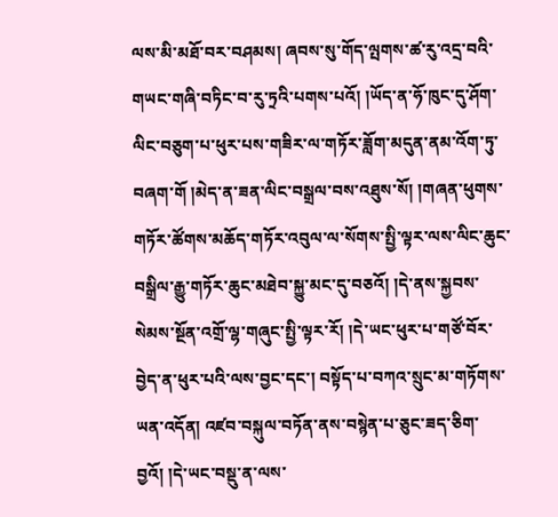ལས་མི་མཐོ་བར་བཤམས། ཞབས་སུ་གོད་ལྤགས་ཚ་རུ་འདྲ་བའི་གཡང་གཞི་བཏིང་བ་རུ་ཏྲའི་པགས་པའོ། །ཡོད་ན་ཧོ་ཁུང་དུ་ཤོག་ལིང་བཅུག་པ་ཕུར་པས་གཟིར་ལ་གཏོར་ཟློག་མདུན་ནམ་འོག་ཏུ་བཞག་གོ །མེད་ན་ཟན་ལིང་བསྒྲལ་བས་འཐུས་སོ། །གཞན་ཕུགས་གཏོར་ཚོགས་མཆོད་གཏོར་འབུལ་ལ་སོགས་སྤྱི་ལྟར་ལས་ལིང་ཆུང་བསྒྲིལ་རྒྱུ་གཏོར་ཆུང་མཐེབ་སྐྱུ་མང་དུ་བཅའོ། །དེ་ནས་སྐྱབས་སེམས་སྔོན་འགྲོ་ལྷ་གཞུང་སྤྱི་ལྟར་རོ། །དེ་ཡང་ཕུར་པ་གཙོ་བོར་བྱེད་ན་ཕུར་པའི་ལས་བྱང་དང་། བསྟོད་པ་བཀའ་སྲུང་མ་གཏོགས་ཡན་འདོན། འཛབ་བསྐུལ་བཏོན་ནས་བསྙེན་པ་ཅུང་ཟད་ཅིག་བྱའོ། །དེ་ཡང་བསྡུ་ན་ལས་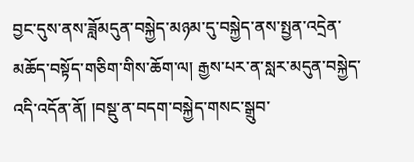བྱང་དུས་ནས་ཟློམདུན་བསྐྱེད་མཉམ་དུ་བསྐྱེད་ནས་སྤྱན་འདྲེན་མཆོད་བསྟོད་གཅིག་གིས་ཆོག་ལ། རྒྱས་པར་ན་སླར་མདུན་བསྐྱེད་འདི་འདོན་ནོ། །བསྡུ་ན་བདག་བསྐྱེད་གསང་སྒྲུབ་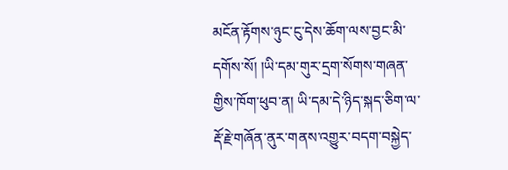མངོན་རྟོགས་ཉུང་ངུ་དེས་ཆོག་ལས་བྱང་མི་དགོས་སོ། །ཡི་དམ་གུར་དྲག་སོགས་གཞན་གྱིས་ཁོག་ཕུབ་ན། ཡི་དམ་དེ་ཉིད་སྐད་ཅིག་ལ་རྡོ་རྗེ་གཞོན་ནུར་གནས་འགྱུར་བདག་བསྐྱེད་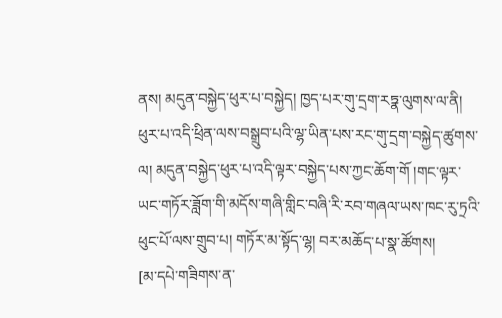ནས། མདུན་བསྐྱེད་ཕུར་པ་བསྐྱེད། ཁྱད་པར་གུ་དྲག་རཏྣ་ལུགས་ལ་ནི། ཕུར་པ་འདི་ཕྲིན་ལས་བསྒྲུབ་པའི་ལྷ་ཡིན་པས་རང་གུ་དྲག་བསྐྱེད་ཚུགས་ལ། མདུན་བསྐྱེད་ཕུར་པ་འདི་ལྟར་བསྐྱེད་པས་ཀྱང་ཆོག་གོ །གང་ལྟར་ཡང་གཏོར་ཟློག་གི་མདོས་གཞི་གླིང་བཞི་རི་རབ་གཞལ་ཡས་ཁང་རུ་ཏྲའི་ཕུང་པོ་ལས་གྲུབ་པ། གཏོར་མ་སྟོད་ལྷ། བར་མཆོད་པ་སྣ་ཚོགས།
[མ་དཔེ་གཟིགས་ན་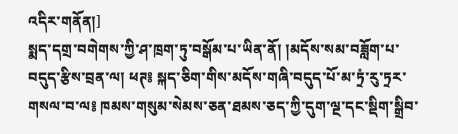འདིར་གནོན།]
སྨད་དགྲ་བགེགས་ཀྱི་ཤ་ཁྲག་ཏུ་བསྒོམ་པ་ཡིན་ནོ། །མདོས་སམ་བཟློག་པ་བདུད་རྩིས་བྲན་ལ། ཕཊ༔ སྐད་ཅིག་གིས་མདོས་གཞི་བདུད་པོ་མ་ཏྲཾ་རུ་ཏྲར་གསལ་བ་ལ༔ ཁམས་གསུམ་སེམས་ཅན་ཐམས་ཅད་ཀྱི་དུག་ལྔ་དང་སྡིག་སྒྲིབ་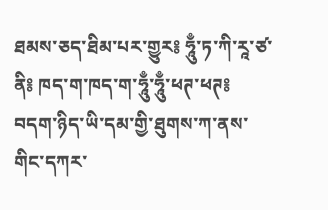ཐམས་ཅད་ཐིམ་པར་གྱུར༔ ཧཱུྃ་ཏ་ཀི་རཱ་ཙ་ནི༔ ཁད་ག་ཁད་ག་ཧཱུྃ་ཧཱུྃ་ཕཊ་ཕཊ༔ བདག་ཉིད་ཡི་དམ་གྱི་ཐུགས་ཀ་ནས་གིང་དཀར་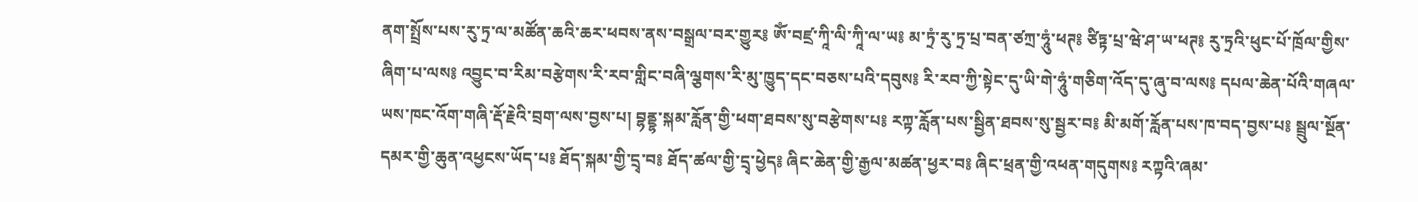ནག་སྤྲོས་པས་རུ་ཏྲ་ལ་མཚོན་ཆའི་ཆར་ཕབས་ནས་བསྒྲལ་བར་གྱུར༔ ཨོཾ་བཛྲ་ཀཱི་ལི་ཀཱི་ལ་ཡ༔ མ་ཏྲཾ་རུ་ཏྲ་པྲ་བན་ཙཀྲ་ཧཱུཾ་ཕཊ༔ ཙིཏྟ་པྲ་ཝེ་ཤ་ཡ་ཕཊ༔ རུ་ཏྲའི་ཕུང་པོ་ཁྲོལ་གྱིས་ཞིག་པ་ལས༔ འབྱུང་བ་རིམ་བརྩེགས་རི་རབ་གླིང་བཞི་ལྕགས་རི་མུ་ཁྱུད་དང་བཅས་པའི་དབུས༔ རི་རབ་ཀྱི་སྟེང་དུ་ཡི་གེ་ཧཱུཾ་གཅིག་འོད་དུ་ཞུ་བ་ལས༔ དཔལ་ཆེན་པོའི་གཞལ་ཡས་ཁང་འོག་གཞི་རྡོ་རྗེའི་བྲག་ལས་བྱས་པ། བྷནྡྷ་སྐམ་རློན་གྱི་ཕག་ཐབས་སུ་བརྩེགས་པ༔ རཀྟ་རློན་པས་སྦྱིན་ཐབས་སུ་སྦྱར་བ༔ མི་མགོ་རློན་པས་ཁ་བད་བྱས་པ༔ སྦྲུལ་སྔོན་དམར་གྱི་ཆུན་འཕྱངས་ཡོད་པ༔ ཐོད་སྐམ་གྱི་དྲྭ་བ༔ ཐོད་ཚལ་གྱི་དྲྭ་ཕྱེད༔ ཞིང་ཆེན་གྱི་རྒྱལ་མཚན་ཕྱར་བ༔ ཞིང་ཕྲན་གྱི་འཕན་གདུགས༔ རཀྟའི་ཞམ་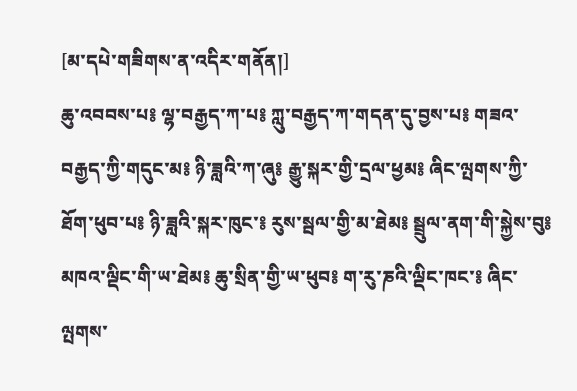[མ་དཔེ་གཟིགས་ན་འདིར་གནོན།]
ཆུ་འབབས་པ༔ ལྷ་བརྒྱད་ཀ་པ༔ ཀླུ་བརྒྱད་ཀ་གདན་དུ་བྱས་པ༔ གཟའ་བརྒྱད་ཀྱི་གདུང་མ༔ ཉི་ཟླའི་ཀ་ཞུ༔ རྒྱུ་སྐར་གྱི་དྲལ་ཕྱམ༔ ཞིང་ལྤགས་ཀྱི་ཐོག་ཕུབ་པ༔ ཉི་ཟླའི་སྐར་ཁུང་༔ རུས་སྦལ་གྱི་མ་ཐེམ༔ སྦྲུལ་ནག་གི་སྐྱེས་བུ༔ མཁའ་ལྡིང་གི་ཡ་ཐེམ༔ ཆུ་སྲིན་གྱི་ཡ་ཕུབ༔ ག་རུ་ཎའི་ལྡིང་ཁང་༔ ཞིང་ལྤགས་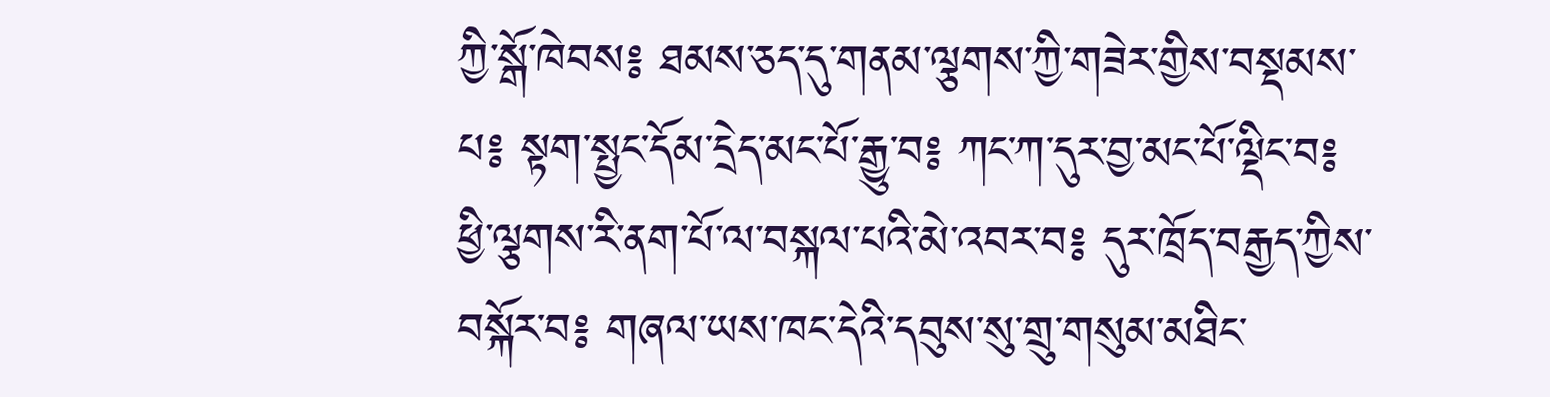ཀྱི་སྒོ་ཁེབས༔ ཐམས་ཅད་དུ་གནམ་ལྕགས་ཀྱི་གཟེར་གྱིས་བསྡམས་པ༔ སྟག་སྤྱང་དོམ་དྲེད་མང་པོ་རྒྱུ་བ༔ ཀང་ཀ་དུར་བྱ་མང་པོ་ལྡིང་བ༔ ཕྱི་ལྕགས་རི་ནག་པོ་ལ་བསྐལ་པའི་མེ་འབར་བ༔ དུར་ཁྲོད་བརྒྱད་ཀྱིས་བསྐོར་བ༔ གཞལ་ཡས་ཁང་དེའི་དབུས་སུ་གྲུ་གསུམ་མཐིང་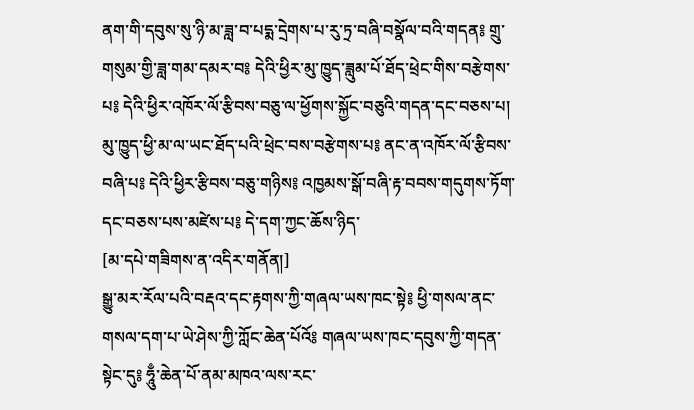ནག་གི་དབུས་སུ་ཉི་མ་ཟླ་བ་པདྨ་དྲེགས་པ་རུ་ཏྲ་བཞི་བསྣོལ་བའི་གདན༔ གྲུ་གསུམ་གྱི་ཟླ་གམ་དམར་བ༔ དེའི་ཕྱིར་མུ་ཁྱུད་ཟླུམ་པོ་ཐོད་ཕྲེང་གིས་བརྩེགས་པ༔ དེའི་ཕྱིར་འཁོར་ལོ་རྩིབས་བཅུ་ལ་ཕྱོགས་སྐྱོང་བཅུའི་གདན་དང་བཅས་པ། མུ་ཁྱུད་ཕྱི་མ་ལ་ཡང་ཐོད་པའི་ཕྲེང་བས་བརྩེགས་པ༔ ནང་ན་འཁོར་ལོ་རྩིབས་བཞི་པ༔ དེའི་ཕྱིར་རྩིབས་བཅུ་གཉིས༔ འཁྱམས་སྒོ་བཞི་རྟ་བབས་གདུགས་ཏོག་དང་བཅས་པས་མཛེས་པ༔ དེ་དག་ཀྱང་ཆོས་ཉིད་
[མ་དཔེ་གཟིགས་ན་འདིར་གནོན།]
སྒྱུ་མར་རོལ་པའི་བརྡའ་དང་རྟགས་ཀྱི་གཞལ་ཡས་ཁང་སྟེ༔ ཕྱི་གསལ་ནང་གསལ་དག་པ་ཡེ་ཤེས་ཀྱི་ཀློང་ཆེན་པོའོ༔ གཞལ་ཡས་ཁང་དབུས་ཀྱི་གདན་སྟེང་དུ༔ ཧཱུྃ་ཆེན་པོ་ནམ་མཁའ་ལས་རང་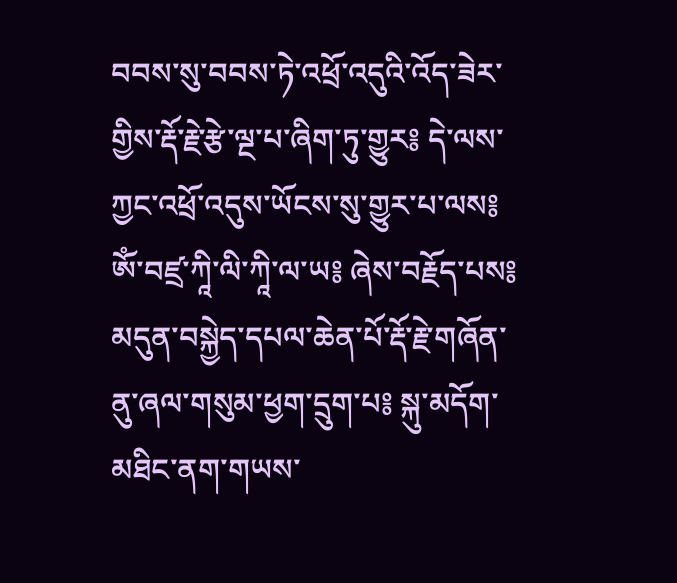བབས་སུ་བབས་ཏེ་འཕྲོ་འདུའི་འོད་ཟེར་གྱིས་རྡོ་རྗེ་རྩེ་ལྔ་པ་ཞིག་ཏུ་གྱུར༔ དེ་ལས་ཀྱང་འཕྲོ་འདུས་ཡོངས་སུ་གྱུར་པ་ལས༔ ཨོཾ་བཛྲ་ཀཱི་ལི་ཀཱི་ལ་ཡ༔ ཞེས་བརྗོད་པས༔ མདུན་བསྐྱེད་དཔལ་ཆེན་པོ་རྡོ་རྗེ་གཞོན་ནུ་ཞལ་གསུམ་ཕྱག་དྲུག་པ༔ སྐུ་མདོག་མཐིང་ནག་གཡས་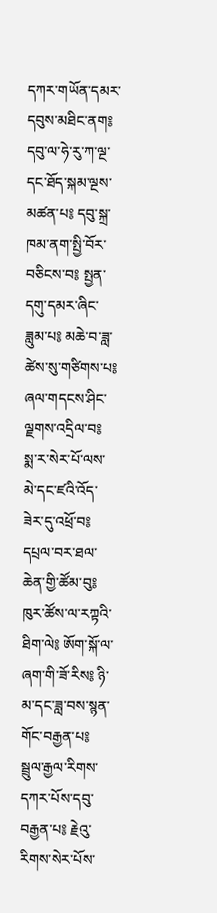དཀར་གཡོན་དམར་དབུས་མཐིང་ནག༔ དབུ་ལ་ཧེ་རུ་ཀ་ལྔ་དང་ཐོད་སྐམ་ལྔས་མཚན་པ༔ དབུ་སྐྲ་ཁམ་ནག་སྤྱི་བོར་བཅིངས་བ༔ སྤྱན་དགུ་དམར་ཞིང་ཟླུམ་པ༔ མཆེ་བ་ཟླ་ཚེས་སུ་གཙིགས་པ༔ ཞལ་གདངས་ཤིང་ལྗགས་འདྲིལ་བ༔ སྨ་ར་སེར་པོ་ལས་མེ་དང་ཛའི་འོད་ཟེར་དུ་འཕྲོ་བ༔ དཔྲལ་བར་ཐལ་ཆེན་གྱི་ཚོམ་བུ༔ ཁུར་ཚོས་ལ་རཀྟའི་ཐིག་ལེ༔ ཨོག་སྐོ་ལ་ཞག་གི་ཟོ་རིས༔ ཉི་མ་དང་ཟླ་བས་སྙན་གོང་བརྒྱན་པ༔ སྦྲུལ་རྒྱལ་རིགས་དཀར་པོས་དབུ་བརྒྱན་པ༔ རྗེའུ་རིགས་སེར་པོས་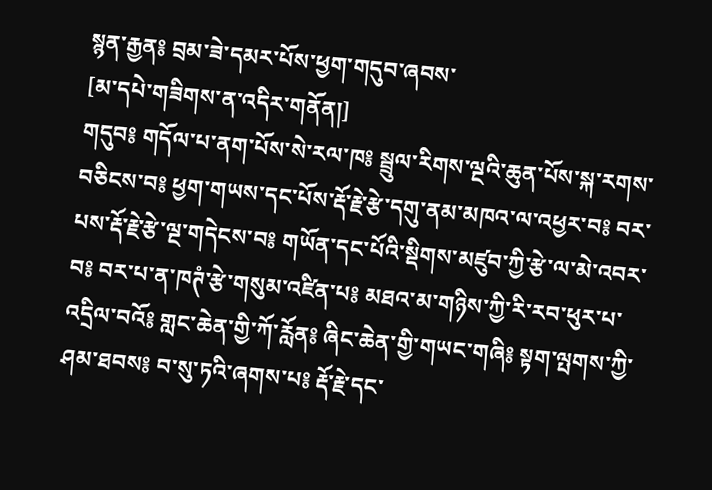སྙན་རྒྱན༔ བྲམ་ཟེ་དམར་པོས་ཕྱག་གདུབ་ཞབས་
[མ་དཔེ་གཟིགས་ན་འདིར་གནོན།]
གདུབ༔ གདོལ་པ་ནག་པོས་སེ་རལ་ཁ༔ སྦྲུལ་རིགས་ལྔའི་ཆུན་པོས་སྐ་རགས་བཅིངས་བ༔ ཕྱག་གཡས་དང་པོས་རྡོ་རྗེ་རྩེ་དགུ་ནམ་མཁའ་ལ་འཕྱར་བ༔ བར་པས་རྡོ་རྗེ་རྩེ་ལྔ་གདེངས་བ༔ གཡོན་དང་པོའི་སྡིགས་མཛུབ་ཀྱི་རྩེ་ལ་མེ་འབར་བ༔ བར་པ་ན་ཁཊཾ་རྩེ་གསུམ་འཛིན་པ༔ མཐའ་མ་གཉིས་ཀྱི་རི་རབ་ཕུར་པ་འདྲིལ་བའོ༔ གླང་ཆེན་གྱི་ཀོ་རློན༔ ཞིང་ཆེན་གྱི་གཡང་གཞི༔ སྟག་ལྤགས་ཀྱི་ཤམ་ཐབས༔ བ་སུ་ཏའི་ཞགས་པ༔ རྡོ་རྗེ་དང་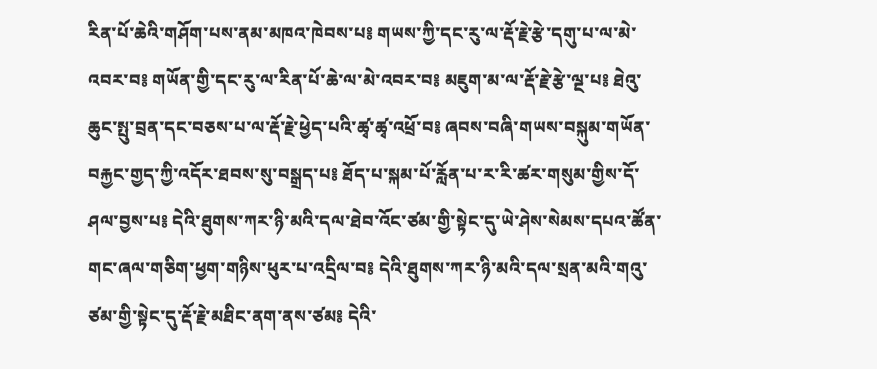རིན་པོ་ཆེའི་གཤོག་པས་ནམ་མཁའ་ཁེབས་པ༔ གཡས་ཀྱི་དང་རུ་ལ་རྡོ་རྗེ་རྩེ་དགུ་པ་ལ་མེ་འབར་བ༔ གཡོན་གྱི་དང་རུ་ལ་རིན་པོ་ཆེ་ལ་མེ་འབར་བ༔ མཇུག་མ་ལ་རྡོ་རྗེ་རྩེ་ལྔ་པ༔ ཐེའུ་ཆུང་སྤུ་བྲན་དང་བཅས་པ་ལ་རྡོ་རྗེ་ཕྱེད་པའི་ཚྭ་ཚྭ་འཕྲོ་བ༔ ཞབས་བཞི་གཡས་བསྐུམ་གཡོན་བརྐྱང་གྱད་ཀྱི་འདོར་ཐབས་སུ་བསྒྲད་པ༔ ཐོད་པ་སྐམ་པོ་རློན་པ་ར་རི་ཚར་གསུམ་གྱིས་དོ་ཤལ་བྱས་པ༔ དེའི་ཐུགས་ཀར་ཉི་མའི་དལ་ཐེབ་འོང་ཙམ་གྱི་སྟེང་དུ་ཡེ་ཤེས་སེམས་དཔའ་ཚོན་གང་ཞལ་གཅིག་ཕྱག་གཉིས་ཕུར་པ་འདྲིལ་བ༔ དེའི་ཐུགས་ཀར་ཉི་མའི་དལ་སྲན་མའི་གའུ་ཙམ་གྱི་སྟེང་དུ་རྡོ་རྗེ་མཐིང་ནག་ནས་ཙམ༔ དེའི་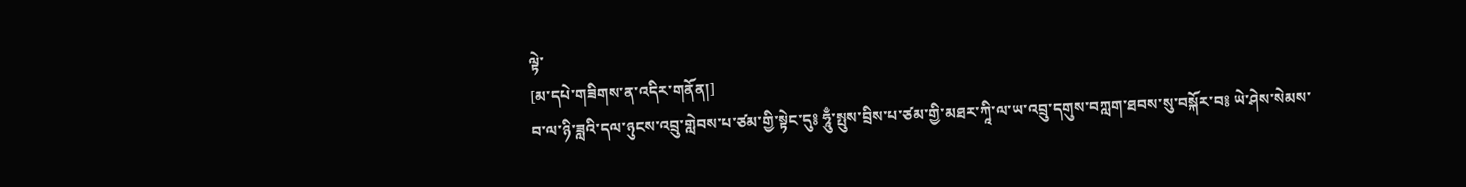ལྟེ་
[མ་དཔེ་གཟིགས་ན་འདིར་གནོན།]
བ་ལ་ཉི་ཟླའི་དལ་ཉུངས་འབྲུ་གླེབས་པ་ཙམ་གྱི་སྟེང་དུ༔ ཧཱུྃ་སྤུས་བྲིས་པ་ཙམ་གྱི་མཐར་ཀཱི་ལ་ཡ་འབྲུ་དགུས་བཀླག་ཐབས་སུ་བསྐོར་བ༔ ཡེ་ཤེས་སེམས་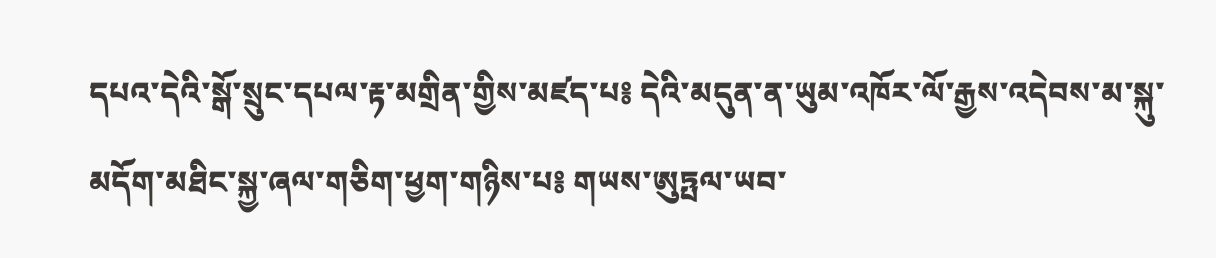དཔའ་དེའི་སྒོ་སྲུང་དཔལ་རྟ་མགྲིན་གྱིས་མཛད་པ༔ དེའི་མདུན་ན་ཡུམ་འཁོར་ལོ་རྒྱས་འདེབས་མ་སྐུ་མདོག་མཐིང་སྐྱ་ཞལ་གཅིག་ཕྱག་གཉིས་པ༔ གཡས་ཨུཏྤལ་ཡབ་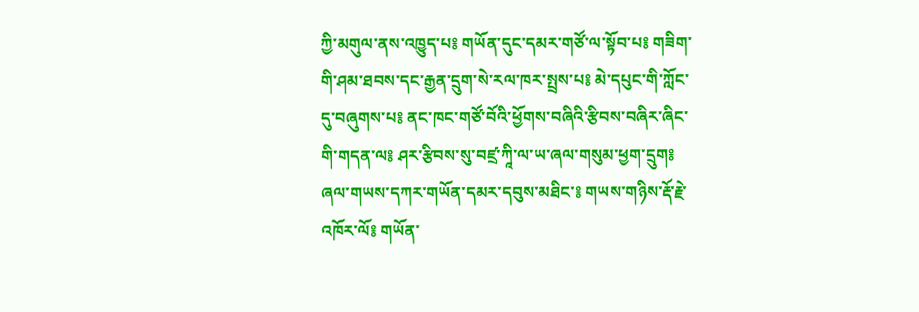ཀྱི་མགུལ་ནས་འཁྱུད་པ༔ གཡོན་དུང་དམར་གཙོ་ལ་སྟོབ་པ༔ གཟིག་གི་ཤམ་ཐབས་དང་རྒྱན་དྲུག་སེ་རལ་ཁར་སྤྲས་པ༔ མེ་དཔུང་གི་ཀློང་དུ་བཞུགས་པ༔ ནང་ཁང་གཙོ་བོའི་ཕྱོགས་བཞིའི་རྩིབས་བཞིར་ཞིང་གི་གདན་ལ༔ ཤར་རྩིབས་སུ་བཛྲ་ཀཱི་ལ་ཡ་ཞལ་གསུམ་ཕྱག་དྲུག༔ ཞལ་གཡས་དཀར་གཡོན་དམར་དབུས་མཐིང་༔ གཡས་གཉིས་རྡོ་རྗེ་འཁོར་ལོ༔ གཡོན་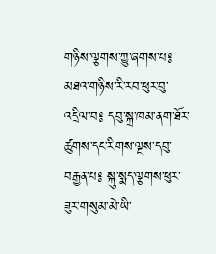གཉིས་ལྕགས་ཀྱུ་ཞགས་པ༔ མཐའ་གཉིས་རི་རབ་ཕུར་བུ་འདྲིལ་བ༔ དབུ་སྐྲ་ཁམ་ནག་ཐོར་ཚུགས་དང་རིགས་ལྔས་དབུ་བརྒྱན་པ༔ སྐུ་སྨད་ལྕགས་ཕུར་ཟུར་གསུམ་མེ་ཡི་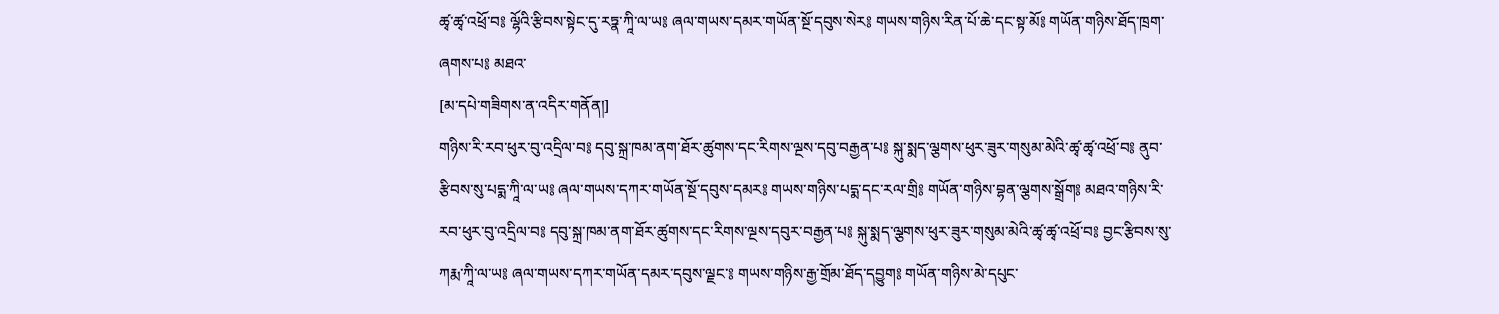ཚྭ་ཚྭ་འཕྲོ་བ༔ ལྷོའི་རྩིབས་སྟེང་དུ་རཏྣ་ཀཱི་ལ་ཡ༔ ཞལ་གཡས་དམར་གཡོན་སྔོ་དབུས་སེར༔ གཡས་གཉིས་རིན་པོ་ཆེ་དང་སྟ་མོ༔ གཡོན་གཉིས་ཐོད་ཁྲག་ཞགས་པ༔ མཐའ་
[མ་དཔེ་གཟིགས་ན་འདིར་གནོན།]
གཉིས་རི་རབ་ཕུར་བུ་འདྲིལ་བ༔ དབུ་སྐྲ་ཁམ་ནག་ཐོར་ཚུགས་དང་རིགས་ལྔས་དབུ་བརྒྱན་པ༔ སྐུ་སྨད་ལྕགས་ཕུར་ཟུར་གསུམ་མེའི་ཚྭ་ཚྭ་འཕྲོ་བ༔ ནུབ་རྩིབས་སུ་པདྨ་ཀཱི་ལ་ཡ༔ ཞལ་གཡས་དཀར་གཡོན་སྔོ་དབུས་དམར༔ གཡས་གཉིས་པདྨ་དང་རལ་གྲི༔ གཡོན་གཉིས་བྷན་ལྕགས་སྒྲོག༔ མཐའ་གཉིས་རི་རབ་ཕུར་བུ་འདྲིལ་བ༔ དབུ་སྐྲ་ཁམ་ནག་ཐོར་ཚུགས་དང་རིགས་ལྔས་དབུར་བརྒྱན་པ༔ སྐུ་སྨད་ལྕགས་ཕུར་ཟུར་གསུམ་མེའི་ཚྭ་ཚྭ་འཕྲོ་བ༔ བྱང་རྩིབས་སུ་ཀརྨ་ཀཱི་ལ་ཡ༔ ཞལ་གཡས་དཀར་གཡོན་དམར་དབུས་ལྗང་༔ གཡས་གཉིས་རྒྱ་གྲོམ་ཐོད་དབྱུག༔ གཡོན་གཉིས་མེ་དཔུང་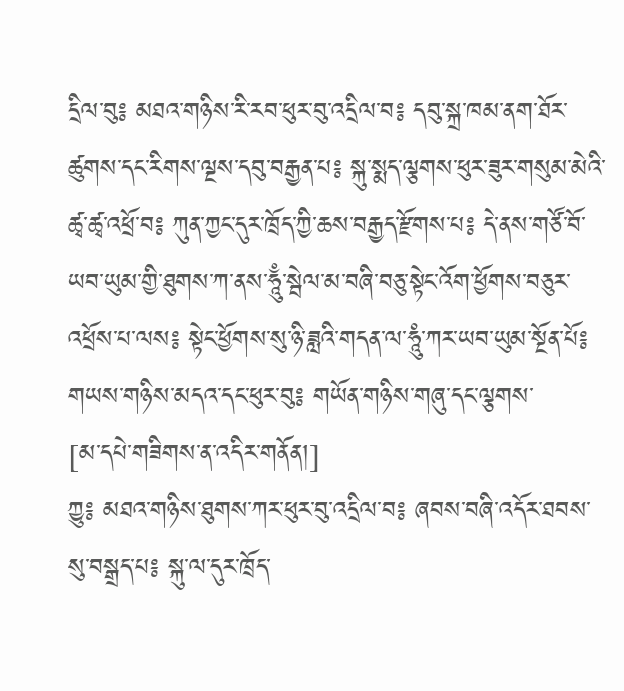དྲིལ་བུ༔ མཐའ་གཉིས་རི་རབ་ཕུར་བུ་འདྲིལ་བ༔ དབུ་སྐྲ་ཁམ་ནག་ཐོར་ཚུགས་དང་རིགས་ལྔས་དབུ་བརྒྱན་པ༔ སྐུ་སྨད་ལྕགས་ཕུར་ཟུར་གསུམ་མེའི་ཚྭ་ཚྭ་འཕྲོ་བ༔ ཀུན་ཀྱང་དུར་ཁྲོད་ཀྱི་ཆས་བརྒྱད་རྫོགས་པ༔ དེ་ནས་གཙོ་བོ་ཡབ་ཡུམ་གྱི་ཐུགས་ཀ་ནས་ཧཱུྃ་སྦེལ་མ་བཞི་བཅུ་སྟེང་འོག་ཕྱོགས་བཅུར་འཕྲོས་པ་ལས༔ སྟེང་ཕྱོགས་སུ་ཉི་ཟླའི་གདན་ལ་ཧཱུཾ་ཀར་ཡབ་ཡུམ་སྔོན་པོ༔ གཡས་གཉིས་མདའ་དང་ཕུར་བུ༔ གཡོན་གཉིས་གཞུ་དང་ལྕགས་
[མ་དཔེ་གཟིགས་ན་འདིར་གནོན།]
ཀྱུ༔ མཐའ་གཉིས་ཐུགས་ཀར་ཕུར་བུ་འདྲིལ་བ༔ ཞབས་བཞི་འདོར་ཐབས་སུ་བསྒྲད་པ༔ སྐུ་ལ་དུར་ཁྲོད་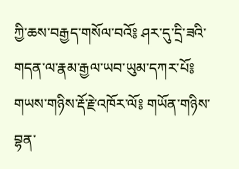ཀྱི་ཆས་བརྒྱད་གསོལ་བའོ༔ ཤར་དུ་དྲི་ཟའི་གདན་ལ་རྣམ་རྒྱལ་ཡབ་ཡུམ་དཀར་པོ༔ གཡས་གཉིས་རྡོ་རྗེ་འཁོར་ལོ༔ གཡོན་གཉིས་བྷན་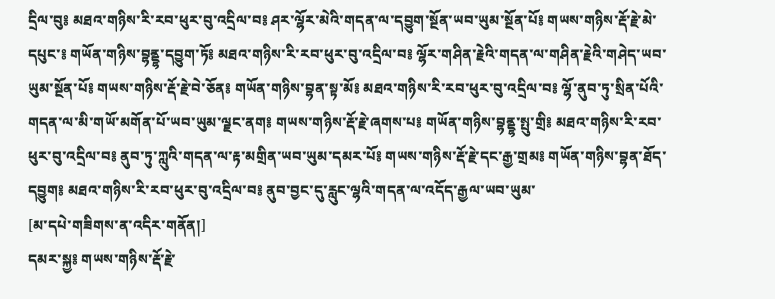དྲིལ་བུ༔ མཐའ་གཉིས་རི་རབ་ཕུར་བུ་འདྲིལ་བ༔ ཤར་ལྷོར་མེའི་གདན་ལ་དབྱུག་སྔོན་ཡབ་ཡུམ་སྔོན་པོ༔ གཡས་གཉིས་རྡོ་རྗེ་མེ་དཔུང་༔ གཡོན་གཉིས་བྷནྡྷ་དབྱུག་ཏོ༔ མཐའ་གཉིས་རི་རབ་ཕུར་བུ་འདྲིལ་བ༔ ལྷོར་གཤིན་རྗེའི་གདན་ལ་གཤིན་རྗེའི་གཤེད་ཡབ་ཡུམ་སྔོན་པོ༔ གཡས་གཉིས་རྡོ་རྗེ་བེ་ཅོན༔ གཡོན་གཉིས་བྷན་སྟ་མོ༔ མཐའ་གཉིས་རི་རབ་ཕུར་བུ་འདྲིལ་བ༔ ལྷོ་ནུབ་ཏུ་སྲིན་པོའི་གདན་ལ་མི་གཡོ་མགོན་པོ་ཡབ་ཡུམ་ལྗང་ནག༔ གཡས་གཉིས་རྡོ་རྗེ་ཞགས་པ༔ གཡོན་གཉིས་བྷནྡྷ་སྤུ་གྲི༔ མཐའ་གཉིས་རི་རབ་ཕུར་བུ་འདྲིལ་བ༔ ནུབ་ཏུ་ཀླུའི་གདན་ལ་རྟ་མགྲིན་ཡབ་ཡུམ་དམར་པོ༔ གཡས་གཉིས་རྡོ་རྗེ་དང་རྒྱ་གྲམ༔ གཡོན་གཉིས་བྷན་ཐོད་དབྱུག༔ མཐའ་གཉིས་རི་རབ་ཕུར་བུ་འདྲིལ་བ༔ ནུབ་བྱང་དུ་རླུང་ལྷའི་གདན་ལ་འདོད་རྒྱལ་ཡབ་ཡུམ་
[མ་དཔེ་གཟིགས་ན་འདིར་གནོན།]
དམར་སྐྱ༔ གཡས་གཉིས་རྡོ་རྗེ་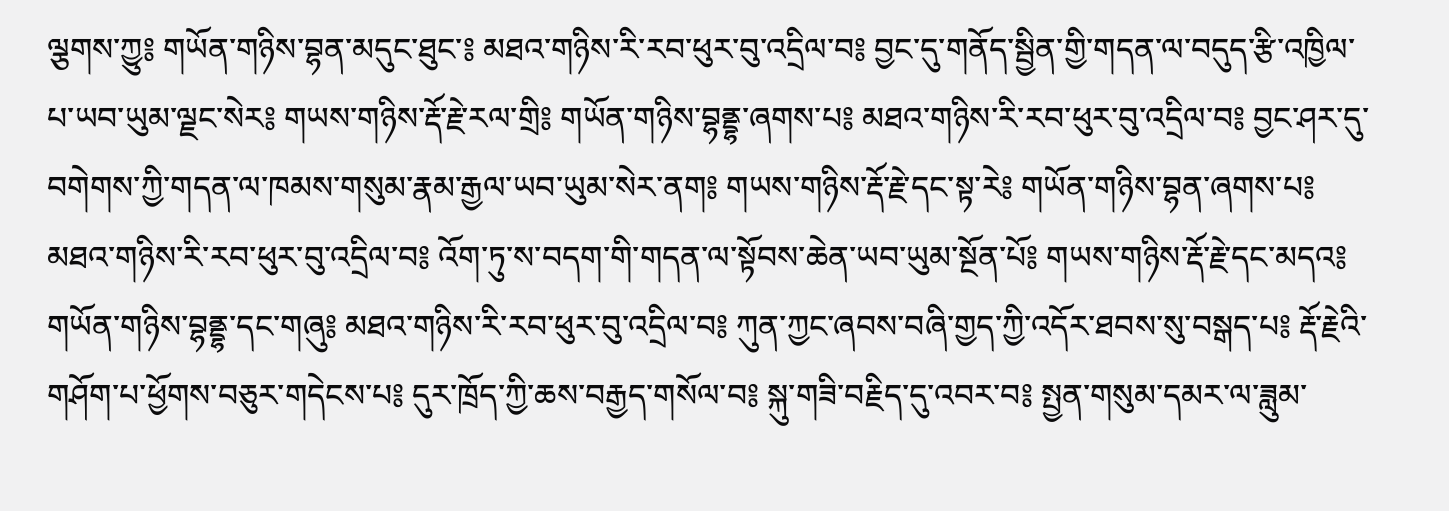ལྕགས་ཀྱུ༔ གཡོན་གཉིས་བྷན་མདུང་ཐུང་༔ མཐའ་གཉིས་རི་རབ་ཕུར་བུ་འདྲིལ་བ༔ བྱང་དུ་གནོད་སྦྱིན་གྱི་གདན་ལ་བདུད་རྩི་འཁྱིལ་པ་ཡབ་ཡུམ་ལྗང་སེར༔ གཡས་གཉིས་རྡོ་རྗེ་རལ་གྲི༔ གཡོན་གཉིས་བྷནྡྷ་ཞགས་པ༔ མཐའ་གཉིས་རི་རབ་ཕུར་བུ་འདྲིལ་བ༔ བྱང་ཤར་དུ་བགེགས་ཀྱི་གདན་ལ་ཁམས་གསུམ་རྣམ་རྒྱལ་ཡབ་ཡུམ་སེར་ནག༔ གཡས་གཉིས་རྡོ་རྗེ་དང་སྟ་རེ༔ གཡོན་གཉིས་བྷན་ཞགས་པ༔ མཐའ་གཉིས་རི་རབ་ཕུར་བུ་འདྲིལ་བ༔ འོག་ཏུ་ས་བདག་གི་གདན་ལ་སྟོབས་ཆེན་ཡབ་ཡུམ་སྔོན་པོ༔ གཡས་གཉིས་རྡོ་རྗེ་དང་མདའ༔ གཡོན་གཉིས་བྷནྡྷ་དང་གཞུ༔ མཐའ་གཉིས་རི་རབ་ཕུར་བུ་འདྲིལ་བ༔ ཀུན་ཀྱང་ཞབས་བཞི་གྱད་ཀྱི་འདོར་ཐབས་སུ་བསྒད་པ༔ རྡོ་རྗེའི་གཤོག་པ་ཕྱོགས་བཅུར་གདེངས་པ༔ དུར་ཁྲོད་ཀྱི་ཆས་བརྒྱད་གསོལ་བ༔ སྐུ་གཟི་བརྗིད་དུ་འབར་བ༔ སྤྱན་གསུམ་དམར་ལ་ཟླུམ་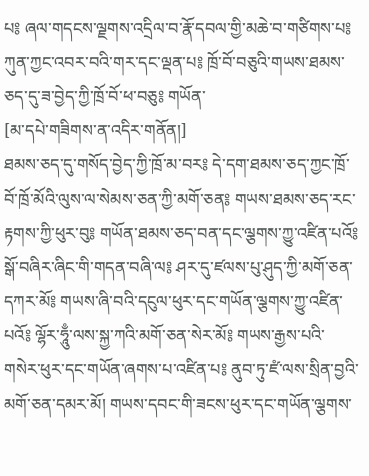པ༔ ཞལ་གདངས་ལྗགས་འདྲིལ་བ་རྣོ་དབལ་གྱི་མཆེ་བ་གཙིགས་པ༔ ཀུན་ཀྱང་འབར་བའི་གར་དང་ལྡན་པ༔ ཁྲོ་བོ་བཅུའི་གཡས་ཐམས་ཅད་དུ་ཟ་བྱེད་ཀྱི་ཁྲོ་བོ་ཕ་བཅུ༔ གཡོན་
[མ་དཔེ་གཟིགས་ན་འདིར་གནོན།]
ཐམས་ཅད་དུ་གསོད་བྱེད་ཀྱི་ཁྲོ་མ་བར༔ དེ་དག་ཐམས་ཅད་ཀྱང་ཁྲོ་བོ་ཁྲོ་མོའི་ལུས་ལ་སེམས་ཅན་ཀྱི་མགོ་ཅན༔ གཡས་ཐམས་ཅད་རང་རྟགས་ཀྱི་ཕུར་བུ༔ གཡོན་ཐམས་ཅད་བན་དང་ལྕགས་ཀྱུ་འཛིན་པའོ༔ སྒོ་བཞིར་ཞིང་གི་གདན་བཞི་ལ༔ ཤར་དུ་ཛལས་པུ་ཤུད་ཀྱི་མགོ་ཅན་དཀར་མོ༔ གཡས་ཞི་བའི་དངུལ་ཕུར་དང་གཡོན་ལྕགས་ཀྱུ་འཛིན་པའོ༔ ལྷོར་ཧཱུྃ་ལས་སྐྱ་ཀའི་མགོ་ཅན་སེར་མོ༔ གཡས་རྒྱས་པའི་གསེར་ཕུར་དང་གཡོན་ཞགས་པ་འཛིན་པ༔ ནུབ་ཏུ་ཛཾ་ལས་སྲིན་བྱའི་མགོ་ཅན་དམར་མོ། གཡས་དབང་གི་ཟངས་ཕུར་དང་གཡོན་ལྕགས་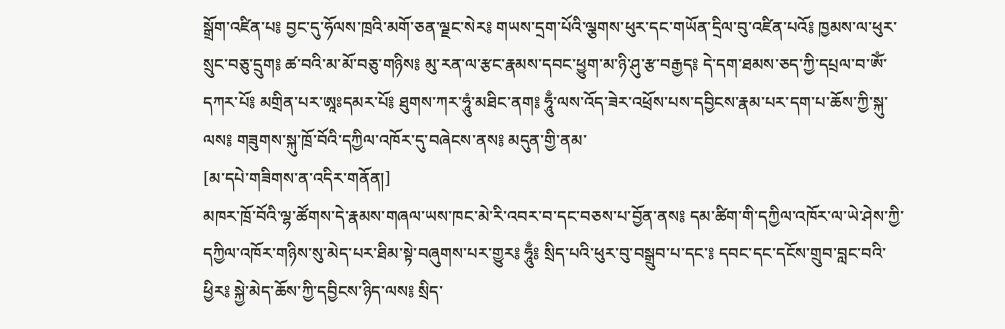སྒྲོག་འཛིན་པ༔ བྱང་དུ་ཧོལས་ཁྲའི་མགོ་ཅན་ལྗང་སེར༔ གཡས་དྲག་པོའི་ལྕགས་ཕུར་དང་གཡོན་དྲིལ་བུ་འཛིན་པའོ༔ ཁྱམས་ལ་ཕུར་སྲུང་བཅུ་དྲུག༔ ཚ་བའི་མ་མོ་བཅུ་གཉིས༔ མུ་རན་ལ་རྩང་རྣམས་དབང་ཕྱུག་མ་ཉི་ཤུ་རྩ་བརྒྱད༔ དེ་དག་ཐམས་ཅད་ཀྱི་དཔྲལ་བ་ཨོཾ་དཀར་པོ༔ མགྲིན་པར་ཨཱཿདམར་པོ༔ ཐུགས་ཀར་ཧཱུཾ་མཐིང་ནག༔ ཧཱུྃ་ལས་འོད་ཟེར་འཕྲོས་པས་དབྱིངས་རྣམ་པར་དག་པ་ཆོས་ཀྱི་སྐུ་ལས༔ གཟུགས་སྐུ་ཁྲོ་བོའི་དཀྱིལ་འཁོར་དུ་བཞེངས་ནས༔ མདུན་གྱི་ནམ་
[མ་དཔེ་གཟིགས་ན་འདིར་གནོན།]
མཁར་ཁྲོ་བོའི་ལྷ་ཚོགས་དེ་རྣམས་གཞལ་ཡས་ཁང་མེ་རི་འབར་བ་དང་བཅས་པ་བྱོན་ནས༔ དམ་ཚིག་གི་དཀྱིལ་འཁོར་ལ་ཡེ་ཤེས་ཀྱི་དཀྱིལ་འཁོར་གཉིས་སུ་མེད་པར་ཐིམ་སྟེ་བཞུགས་པར་གྱུར༔ ཧཱུྃ༔ སྲིད་པའི་ཕུར་བུ་བསྒྲུབ་པ་དང་༔ དབང་དང་དངོས་གྲུབ་བླང་བའི་ཕྱིར༔ སྐྱེ་མེད་ཆོས་ཀྱི་དབྱིངས་ཉིད་ལས༔ སྲིད་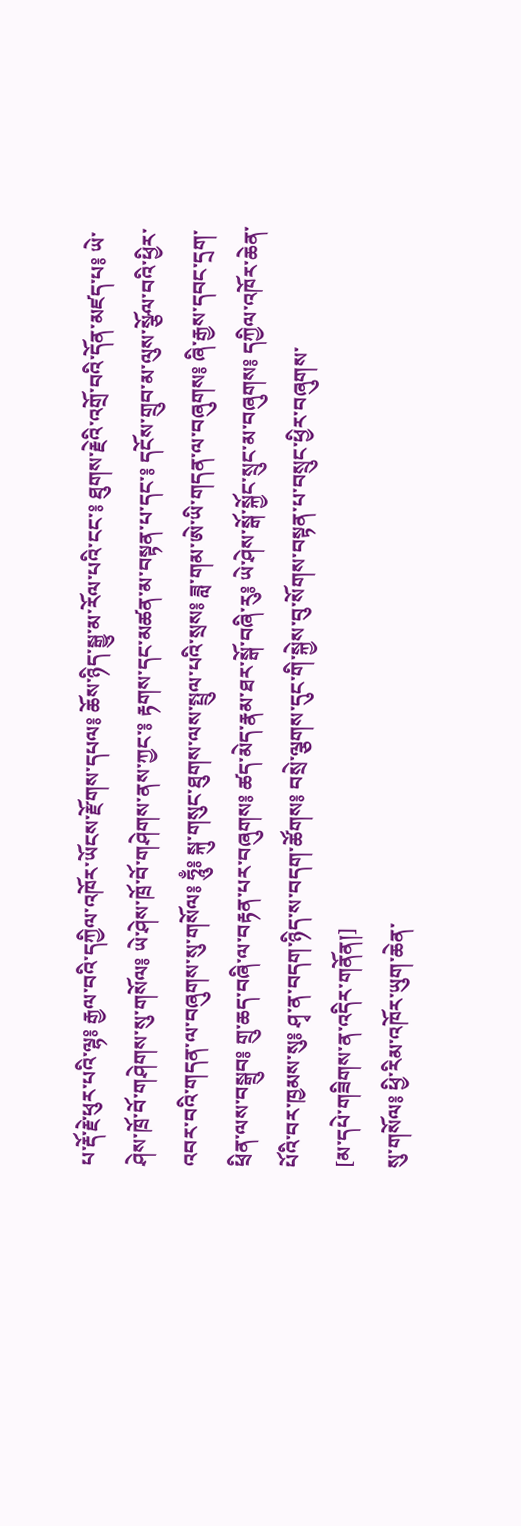པ་རྡོ་རྗེ་ཕུར་པའི་ལྷ༔ རྒྱལ་བའི་དཀྱིལ་འཁོར་ཡོངས་རྫོགས་དཔལ༔ ཆོས་ཉིད་སྒྱུ་མ་རོལ་པའི་ངང་༔ ཐུགས་རྗེའི་འགྲོ་བའི་དོན་མཛད་པ༔ ཡེ་ཤེས་ཁྲོ་བོ་གཤེགས་སུ་གསོལ༔ ཡེ་ཤེས་ཁྲོ་བོ་གཤེགས་ནས་ཀྱང་༔ རྟགས་དང་མཚན་མ་བསྟན་པ་དང་༔ དངོས་གྲུབ་མ་ལུས་སྩོལ་བའི་ཕྱིར་འབར་བའི་གདན་ལ་བཞུགས་སུ་གསོལ༔ ཧཱུྃ༔ སྐུ་གསུང་ཐུགས་ལས་སྤྲུལ་པའི་སྲས༔ ཟླ་གམ་ཨེ་ཡི་གདན་ལ་བཞུགས༔ ཞི་རྒྱས་དབང་དྲག་ཕྲིན་ལས་བསྒྲུབ༔ གྲུ་ཆད་བཞི་ལ་བརྟན་པར་བཞུགས༔ ཚད་མེད་རྣམ་ཐར་སྒོ་བཞི་རུ༔ ཡེ་ཤེས་སྒོ་སྐྱོང་སྲུང་མ་བཞུགས༔ དཀྱིལ་འཁོར་ཆེན་པོའི་བར་ཁྱམས་སུ༔ ཤྭ་ན་བདག་ཉིད་ས་བདག་ཚོགས༔ བསྲེ་ལྕགས་དུང་གི་སྐྱེས་བུ་སོགས་བསྟན་པ་བསྲུང་ཕྱིར་བཞུགས་
[མ་དཔེ་གཟིགས་ན་འདིར་གནོན།]
སུ་གསོལ༔ ཕྱི་རིམ་འཁོར་ཡུག་ཆེན་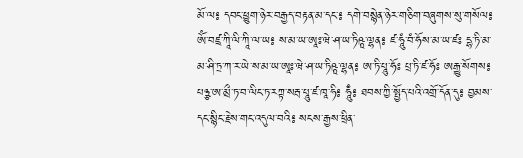མོ་ལ༔ དབང་ཕྱུག་ཉེར་བརྒྱད་བརྟན་མ་དང་༔ དགེ་བསྙེན་ཉེར་གཅིག་བཞུགས་སུ་གསོལ༔ ཨོཾ་བཛྲ་ཀཱི་ལི་ཀཱི་ལ་ཡ༔ ས་མ་ཡ་ཨཱཿ་ཝེ་ཤ་ཡ་ཏིཥྛ་ལྷན༔ ཛ་ཧཱུཾ་བཾ་ཧོས་མ་ཡ་ཛཿ དྷ་ཏི་མ་མ་ཤི་ཏྲ་ཀ་ར་ཡེ་ས་མ་ཡ་ཨཱཿ་ཝེ་ཤ་ཡ་ཏིཥྛ་ལྷན༔ ཨ་ཏི་པཱུ་ཧོཿ པྲ་ཏི་ཛ་ཧོཿ ཨརྒྱུ་སོགས༔ པཉྩ་ཨ་མྲྀ་ཏ་བ་ལིང་ཏ་རཀྟ་སརྦ་པཱུ་ཛ་ཁཱ་ཧི༔ ཧཱུྃ༔ ཐབས་ཀྱི་སྤྱོད་པའི་འགྲོ་དོན་དུ༔ བྱམས་དང་སྙིང་རྗེས་གང་འདུལ་བའི༔ སངས་རྒྱས་ཕྲིན་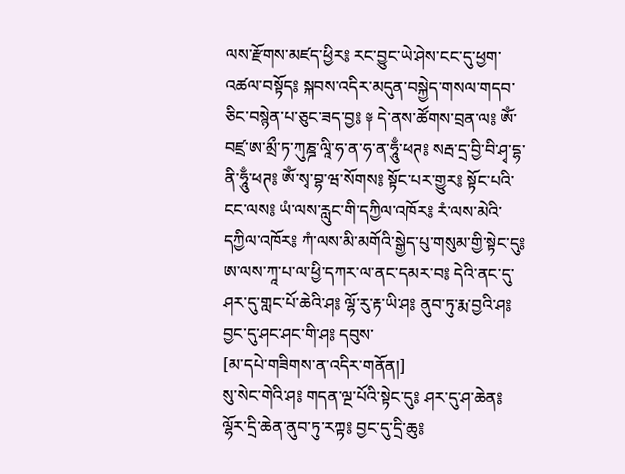ལས་རྫོགས་མཛད་ཕྱིར༔ རང་བྱུང་ཡེ་ཤེས་ངང་དུ་ཕྱག་འཚལ་བསྟོད༔ སྐབས་འདིར་མདུན་བསྐྱེད་གསལ་གདབ་ཅིང་བསྙེན་པ་ཅུང་ཟད་བྱ༔ ༈ དེ་ནས་ཚོགས་བྲན་ལ༔ ཨོཾ་བཛྲ་ཨ་མྲྀ་ཏ་ཀུཎྜ་ལཱི་ཧ་ན་ཧ་ན་ཧཱུྃ་ཕཊ༔ སརྦ་དྲ་བྱི་བི་ཤྭ་དྷ་ནི་ཧཱུྃ་ཕཊ༔ ཨོཾ་སྭ་བྷ་ཝ་སོགས༔ སྟོང་པར་གྱུར༔ སྟོང་པའི་ངང་ལས༔ ཡཾ་ལས་རླུང་གི་དཀྱིལ་འཁོར༔ རཾ་ལས་མེའི་དཀྱིལ་འཁོར༔ ཀཾ་ལས་མི་མགོའི་སྒྱེད་པུ་གསུམ་གྱི་སྟེང་དུ༔ ཨ་ལས་ཀཱ་པ་ལ་ཕྱི་དཀར་ལ་ནང་དམར་བ༔ དེའི་ནང་དུ་ཤར་དུ་གླང་པོ་ཆེའི་ཤ༔ ལྷོ་རུ་རྟ་ཡི་ཤ༔ ནུབ་ཏུ་རྨ་བྱའི་ཤ༔ བྱང་དུ་ཤང་ཤང་གི་ཤ༔ དབུས་
[མ་དཔེ་གཟིགས་ན་འདིར་གནོན།]
སུ་སེང་གེའི་ཤ༔ གདན་ལྔ་པོའི་སྟེང་དུ༔ ཤར་དུ་ཤ་ཆེན༔ ལྷོར་དྲི་ཆེན་ནུབ་ཏུ་རཀྟ༔ བྱང་དུ་དྲི་ཆུ༔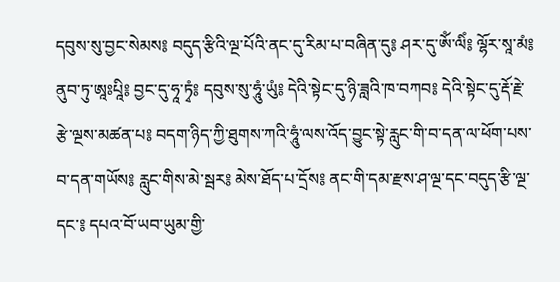དབུས་སུ་བྱང་སེམས༔ བདུད་རྩིའི་ལྔ་པོའི་ནང་དུ་རིམ་པ་བཞིན་དུ༔ ཤར་དུ་ཨོཾ་ལིཾ༔ ལྷོར་སཱ་མཾ༔ ནུབ་ཏུ་ཨཱཿཔཱི༔ བྱང་དུ་ཧཱ་ཏྭཾ༔ དབུས་སུ་ཧཱུཾ་ཡུཾ༔ དེའི་སྟེང་དུ་ཉི་ཟླའི་ཁ་བཀབ༔ དེའི་སྟེང་དུ་རྡོ་རྗེ་རྩེ་ལྔས་མཚན་པ༔ བདག་ཉིད་ཀྱི་ཐུགས་ཀའི་ཧཱུཾ་ལས་འོད་བྱུང་སྟེ་རླུང་གི་བ་དན་ལ་ཕོག་པས་བ་དན་གཡོས༔ རླུང་གིས་མེ་སྦར༔ མེས་ཐོད་པ་དྲོས༔ ནང་གི་དམ་རྫས་ཤ་ལྔ་དང་བདུད་རྩི་ལྔ་དང་༔ དཔའ་བོ་ཡབ་ཡུམ་གྱི་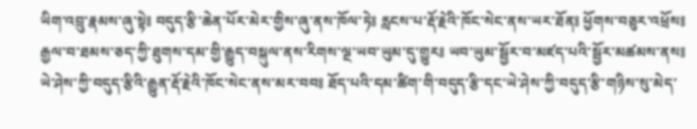ཡིག་འབྲུ་རྣམས་ཞུ་སྟེ༔ བདུད་རྩི་ཆེན་པོར་མེར་གྱིས་ཞུ་ནས་ཁོལ་ཏེ༔ རླངས་པ་རྡོ་རྗེའི་ཁོང་སེང་ནས་ཡར་ཐོན༔ ཕྱོགས་བཅུར་འཕྲོས༔ རྒྱལ་བ་ཐམས་ཅད་ཀྱི་ཐུགས་དམ་གྱི་རྒྱུད་བསྐུལ་ནས་རིགས་ལྔ་ཡབ་ཡུམ་དུ་གྱུར༔ ཡབ་ཡུམ་སྦྱོར་བ་མཛད་པའི་སྦྱོར་མཚམས་ནས༔ ཡེ་ཤེས་ཀྱི་བདུད་རྩིའི་རྒྱུན་རྡོ་རྗེའི་ཁོང་སེང་ནས་མར་བབ༔ ཐོད་པའི་དམ་ཚིག་གི་བདུད་རྩི་དང་ཡེ་ཤེས་ཀྱི་བདུད་རྩི་གཉིས་སུ་མེད་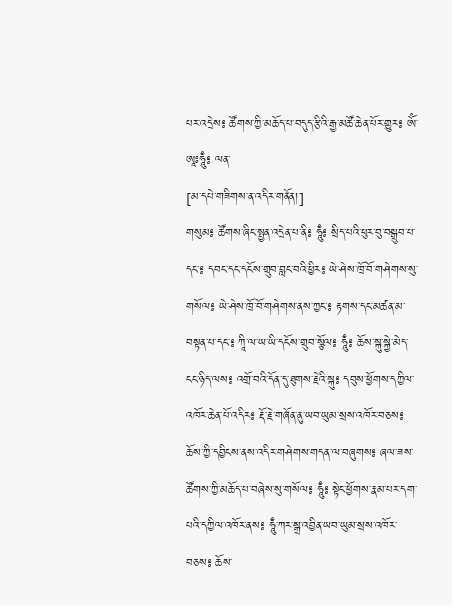པར་འདྲེས༔ ཚོགས་ཀྱི་མཆོད་པ་བདུད་རྩིའི་རྒྱ་མཚོ་ཆེན་པོར་གྱུར༔ ཨོཾ་ཨཱཿཧཱུྃ༔ ལན་
[མ་དཔེ་གཟིགས་ན་འདིར་གནོན།]
གསུམ༔ ཚོགས་ཞིང་སྤྱན་འདྲེན་པ་ནི༔ ཧཱུྃ༔ སྲིད་པའི་ཕུར་བུ་བསྒྲུབ་པ་དང་༔ དབང་དང་དངོས་གྲུབ་བླང་བའི་ཕྱིར༔ ཡེ་ཤེས་ཁྲོ་བོ་གཤེགས་སུ་གསོལ༔ ཡེ་ཤེས་ཁྲོ་བོ་གཤེགས་ནས་ཀྱང་༔ རྟགས་དང་མཚན་མ་བསྟན་པ་དང་༔ ཀཱི་ལ་ཡ་ཡི་དངོས་གྲུབ་སྩོལ༔ ཧཱུྃ༔ ཆོས་སྐུ་སྐྱེ་མེད་ངང་ཉིད་ལས༔ འགྲོ་བའི་དོན་དུ་ཐུགས་རྗེའི་སྐུ༔ དབུས་ཕྱོགས་དཀྱིལ་འཁོར་ཆེན་པོ་འདིར༔ རྡོ་རྗེ་གཞོན་ནུ་ཡབ་ཡུམ་སྲས་འཁོར་བཅས༔ ཆོས་ཀྱི་དབྱིངས་ནས་འདིར་གཤེགས་གདན་ལ་བཞུགས༔ ཞལ་ཟས་ཚོགས་ཀྱི་མཆོད་པ་བཞེས་སུ་གསོལ༔ ཧཱུྃ༔ སྟེང་ཕྱོགས་རྣམ་པར་དག་པའི་དཀྱིལ་འཁོར་ནས༔ ཧཱུྃ་ཀར་སྒྲ་འབྱིན་ཡབ་ཡུམ་སྲས་འཁོར་བཅས༔ ཆོས་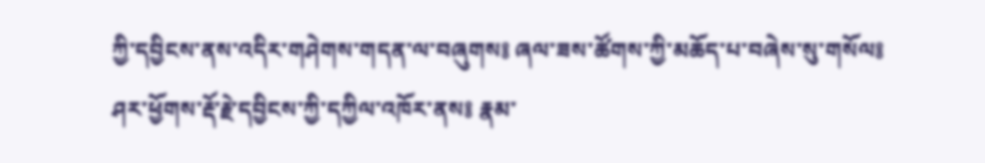ཀྱི་དབྱིངས་ནས་འདིར་གཤེགས་གདན་ལ་བཞུགས༔ ཞལ་ཟས་ཚོགས་ཀྱི་མཆོད་པ་བཞེས་སུ་གསོལ༔ ཤར་ཕྱོགས་རྡོ་རྗེ་དབྱིངས་ཀྱི་དཀྱིལ་འཁོར་ནས༔ རྣམ་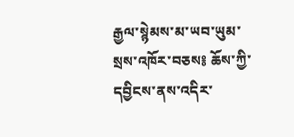རྒྱལ་སྙེམས་མ་ཡབ་ཡུམ་སྲས་འཁོར་བཅས༔ ཆོས་ཀྱི་དབྱིངས་ནས་འདིར་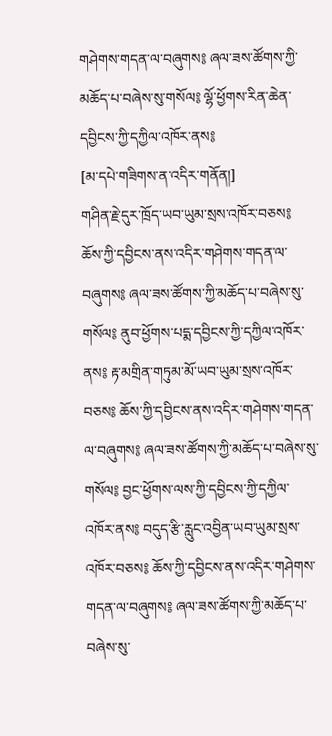གཤེགས་གདན་ལ་བཞུགས༔ ཞལ་ཟས་ཚོགས་ཀྱི་མཆོད་པ་བཞེས་སུ་གསོལ༔ ལྷོ་ཕྱོགས་རིན་ཆེན་དབྱིངས་ཀྱི་དཀྱིལ་འཁོར་ནས༔
[མ་དཔེ་གཟིགས་ན་འདིར་གནོན།]
གཤིན་རྗེ་དུར་ཁྲོད་ཡབ་ཡུམ་སྲས་འཁོར་བཅས༔ ཆོས་ཀྱི་དབྱིངས་ནས་འདིར་གཤེགས་གདན་ལ་བཞུགས༔ ཞལ་ཟས་ཚོགས་ཀྱི་མཆོད་པ་བཞེས་སུ་གསོལ༔ ནུབ་ཕྱོགས་པདྨ་དབྱིངས་ཀྱི་དཀྱིལ་འཁོར་ནས༔ རྟ་མགྲིན་གཏུམ་མོ་ཡབ་ཡུམ་སྲས་འཁོར་བཅས༔ ཆོས་ཀྱི་དབྱིངས་ནས་འདིར་གཤེགས་གདན་ལ་བཞུགས༔ ཞལ་ཟས་ཚོགས་ཀྱི་མཆོད་པ་བཞེས་སུ་གསོལ༔ བྱང་ཕྱོགས་ལས་ཀྱི་དབྱིངས་ཀྱི་དཀྱིལ་འཁོར་ནས༔ བདུད་རྩི་རླུང་འབྱིན་ཡབ་ཡུམ་སྲས་འཁོར་བཅས༔ ཆོས་ཀྱི་དབྱིངས་ནས་འདིར་གཤེགས་གདན་ལ་བཞུགས༔ ཞལ་ཟས་ཚོགས་ཀྱི་མཆོད་པ་བཞེས་སུ་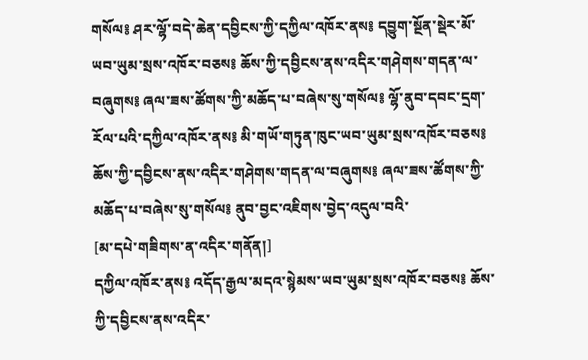གསོལ༔ ཤར་ལྷོ་བདེ་ཆེན་དབྱིངས་ཀྱི་དཀྱིལ་འཁོར་ནས༔ དབྱུག་སྔོན་སྡེར་མོ་ཡབ་ཡུམ་སྲས་འཁོར་བཅས༔ ཆོས་ཀྱི་དབྱིངས་ནས་འདིར་གཤེགས་གདན་ལ་བཞུགས༔ ཞལ་ཟས་ཚོགས་ཀྱི་མཆོད་པ་བཞེས་སུ་གསོལ༔ ལྷོ་ནུབ་དབང་དྲག་རོལ་པའི་དཀྱིལ་འཁོར་ནས༔ མི་གཡོ་གཏུན་ཁུང་ཡབ་ཡུམ་སྲས་འཁོར་བཅས༔ ཆོས་ཀྱི་དབྱིངས་ནས་འདིར་གཤེགས་གདན་ལ་བཞུགས༔ ཞལ་ཟས་ཚོགས་ཀྱི་མཆོད་པ་བཞེས་སུ་གསོལ༔ ནུབ་བྱང་འཇིགས་བྱེད་འདུལ་བའི་
[མ་དཔེ་གཟིགས་ན་འདིར་གནོན།]
དཀྱིལ་འཁོར་ནས༔ འདོད་རྒྱལ་མདའ་སྙེམས་ཡབ་ཡུམ་སྲས་འཁོར་བཅས༔ ཆོས་ཀྱི་དབྱིངས་ནས་འདིར་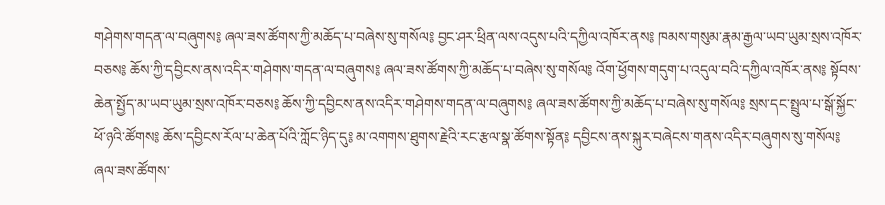གཤེགས་གདན་ལ་བཞུགས༔ ཞལ་ཟས་ཚོགས་ཀྱི་མཆོད་པ་བཞེས་སུ་གསོལ༔ བྱང་ཤར་ཕྲིན་ལས་འདུས་པའི་དཀྱིལ་འཁོར་ནས༔ ཁམས་གསུམ་རྣམ་རྒྱལ་ཡབ་ཡུམ་སྲས་འཁོར་བཅས༔ ཆོས་ཀྱི་དབྱིངས་ནས་འདིར་གཤེགས་གདན་ལ་བཞུགས༔ ཞལ་ཟས་ཚོགས་ཀྱི་མཆོད་པ་བཞེས་སུ་གསོལ༔ འོག་ཕྱོགས་གདུག་པ་འདུལ་བའི་དཀྱིལ་འཁོར་ནས༔ སྟོབས་ཆེན་སྤྱོད་མ་ཡབ་ཡུམ་སྲས་འཁོར་བཅས༔ ཆོས་ཀྱི་དབྱིངས་ནས་འདིར་གཤེགས་གདན་ལ་བཞུགས༔ ཞལ་ཟས་ཚོགས་ཀྱི་མཆོད་པ་བཞེས་སུ་གསོལ༔ སྲས་དང་སྤྲུལ་པ་སྒོ་སྐྱོང་ཕོ་ཉའི་ཚོགས༔ ཆོས་དབྱིངས་རོལ་པ་ཆེན་པོའི་ཀློང་ཉིད་དུ༔ མ་འགགས་ཐུགས་རྗེའི་རང་རྩལ་སྣ་ཚོགས་སྟོན༔ དབྱིངས་ནས་སྐུར་བཞེངས་གནས་འདིར་བཞུགས་སུ་གསོལ༔ ཞལ་ཟས་ཚོགས་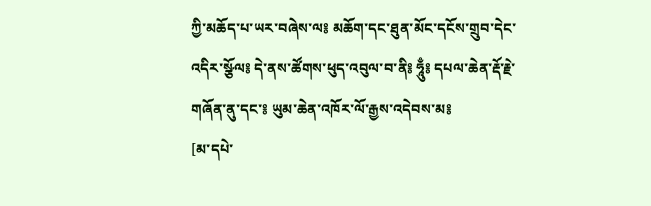ཀྱི་མཆོད་པ་ཡར་བཞེས་ལ༔ མཆོག་དང་ཐུན་མོང་དངོས་གྲུབ་དེང་འདིར་སྩོལ༔ དེ་ནས་ཚོགས་ཕུད་འབུལ་བ་ནི༔ ཧཱུྃ༔ དཔལ་ཆེན་རྡོ་རྗེ་གཞོན་ནུ་དང་༔ ཡུམ་ཆེན་འཁོར་ལོ་རྒྱས་འདེབས་མ༔
[མ་དཔེ་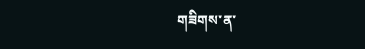གཟིགས་ན་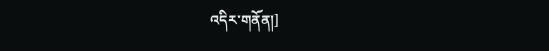འདིར་གནོན།]